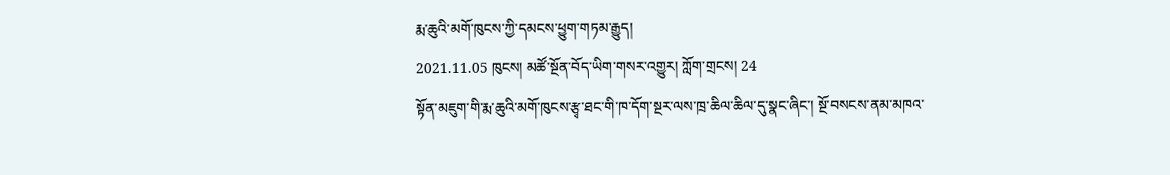རྨ་ཆུའི་མགོ་ཁུངས་ཀྱི་དམངས་ཕྱུག་གཏམ་རྒྱུད།
2021.11.05 ཁུངས། མཚོ་སྔོན་བོད་ཡིག་གསར་འགྱུར། ཀློག་གྲངས། 24
སྟོན་མཇུག་གི་རྨ་ཆུའི་མགོ་ཁུངས་རྩྭ་ཐང་གི་ཁ་དོག་སྔར་ལས་ཁྲ་ཆིལ་ཆིལ་དུ་སྣང་ཞིང་། སྔོ་བསངས་ནམ་མཁའ་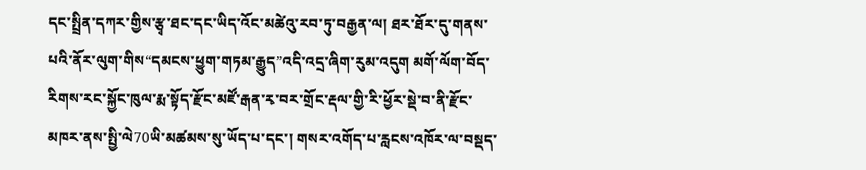དང་སྤྲིན་དཀར་གྱིས་རྩྭ་ཐང་དང་ཡིད་འོང་མཚེའུ་རབ་ཏུ་བརྒྱན་ལ། ཐར་ཐོར་དུ་གནས་པའི་ནོར་ལུག་གིས“དམངས་ཕྱུག་གཏམ་རྒྱུད”འདི་འདྲ་ཞིག་རུམ་འདུག མགོ་ལོག་བོད་རིགས་རང་སྐྱོང་ཁུལ་རྨ་སྟོད་རྫོང་མཛོ་རྒན་རྭ་བར་གྲོང་རྡལ་གྱི་རི་ཕྱོར་སྡེ་བ་ནི་རྫོང་མཁར་ནས་སྤྱི་ལེ70ཡི་མཚམས་སུ་ཡོད་པ་དང་། གསར་འགོད་པ་རླངས་འཁོར་ལ་བསྡད་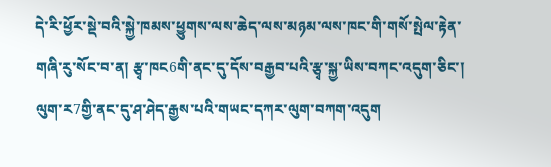དེ་རི་ཕྱོར་སྡེ་བའི་སྐྱེ་ཁམས་ཕྱུགས་ལས་ཆེད་ལས་མཉམ་ལས་ཁང་གི་གསོ་སྤེལ་རྟེན་གཞི་རུ་སོང་བ་ན། རྩྭ་ཁང6གི་ནང་དུ་དོས་བརྒྱབ་པའི་རྩྭ་སྐྱ་ཡིས་བཀང་འདུག་ཅིང་། ལུག་ར7གྱི་ནང་དུ་ཤ་ཤེད་རྒྱས་པའི་གཡང་དཀར་ལུག་བཀག་འདུག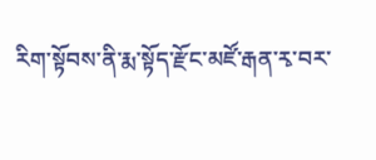རིག་སྟོབས་ནི་རྨ་སྟོད་རྫོང་མཛོ་རྒན་རྭ་བར་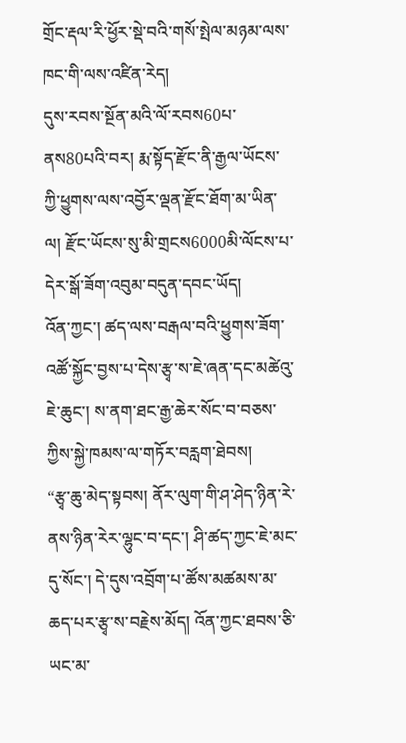གྲོང་རྡལ་རི་ཕྱོར་སྡེ་བའི་གསོ་སྤེལ་མཉམ་ལས་ཁང་གི་ལས་འཛིན་རེད།
དུས་རབས་སྔོན་མའི་ལོ་རབས60པ་ནས80པའི་བར། རྨ་སྟོད་རྫོང་ནི་རྒྱལ་ཡོངས་ཀྱི་ཕྱུགས་ལས་འབྱོར་ལྡན་རྫོང་ཐོག་མ་ཡིན་ལ། རྫོང་ཡོངས་སུ་མི་གྲངས6000མི་ལོངས་པ་དེར་སྒོ་ཟོག་འབུམ་བདུན་དབང་ཡོད།
འོན་ཀྱང་། ཚད་ལས་བརྒལ་བའི་ཕྱུགས་ཟོག་འཚོ་སྐྱོང་བྱས་པ་དེས་རྩྭ་ས་ཇེ་ཞན་དང་མཚེའུ་ཇེ་ཆུང་། ས་ནག་ཐང་རྒྱ་ཆེར་སོང་བ་བཅས་ཀྱིས་སྐྱེ་ཁམས་ལ་གཏོར་བརླག་ཐེབས།
“རྩྭ་ཆུ་མེད་སྟབས། ནོར་ལུག་གི་ཤ་ཤེད་ཉིན་རེ་ནས་ཉིན་རེར་ལྷུང་བ་དང་། ཤི་ཚད་ཀྱང་ཇེ་མང་དུ་སོང་། དེ་དུས་འབྲོག་པ་ཚོས་མཚམས་མ་ཆད་པར་རྩྭ་ས་བརྗེས་མོད། འོན་ཀྱང་ཐབས་ཅི་ཡང་མ་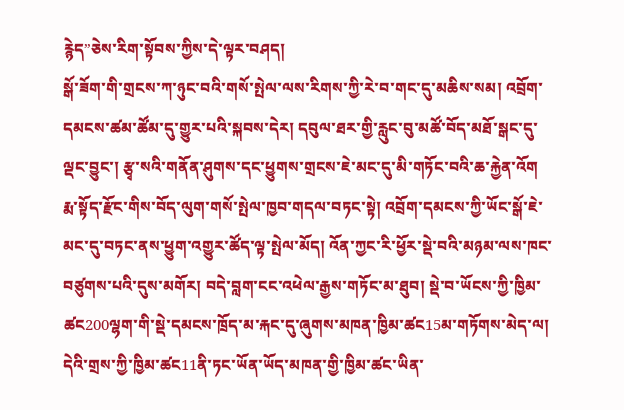རྙེད”ཅེས་རིག་སྟོབས་ཀྱིས་དེ་ལྟར་བཤད།
སྒོ་ཟོག་གི་གྲངས་ཀ་ཉུང་བའི་གསོ་སྤེལ་ལས་རིགས་ཀྱི་རེ་བ་གང་དུ་མཆིས་སམ། འབྲོག་དམངས་ཚམ་ཚོམ་དུ་གྱུར་པའི་སྐབས་དེར། དབུལ་ཐར་གྱི་རླུང་བུ་མཚོ་བོད་མཐོ་སྒང་དུ་ལྡང་བྱུང་། རྩྭ་སའི་གནོན་ཤུགས་དང་ཕྱུགས་གྲངས་ཇེ་མང་དུ་མི་གཏོང་བའི་ཆ་རྐྱེན་འོག རྨ་སྟོད་རྫོང་གིས་བོད་ལུག་གསོ་སྤེལ་ཁྱབ་གདལ་བཏང་སྟེ། འབྲོག་དམངས་ཀྱི་ཡོང་སྒོ་ཇེ་མང་དུ་བཏང་ནས་ཕྱུག་འགྱུར་ཚོད་ལྟ་སྤེལ་མོད། འོན་ཀྱང་རི་ཕྱོར་སྡེ་བའི་མཉམ་ལས་ཁང་བཙུགས་པའི་དུས་མགོར། བདེ་བླག་ངང་འཕེལ་རྒྱས་གཏོང་མ་ཐུབ། སྡེ་བ་ཡོངས་ཀྱི་ཁྱིམ་ཚང200ལྷག་གི་སྡེ་དམངས་ཁྲོད་མ་རྐང་དུ་ཞུགས་མཁན་ཁྱིམ་ཚང15མ་གཏོགས་མེད་ལ། དེའི་གྲས་ཀྱི་ཁྱིམ་ཚང11ནི་ཏང་ཡོན་ཡོད་མཁན་གྱི་ཁྱིམ་ཚང་ཡིན་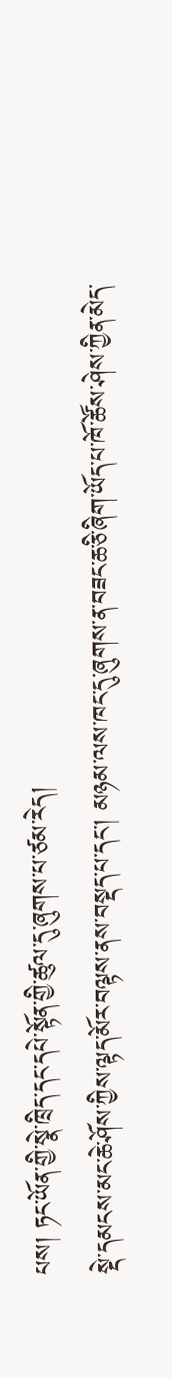པས། ཏང་ཡོན་གྱི་སྣེ་ཁྲིད་དང་དཔེ་སྟོན་གྱི་ཚུལ་དུ་ཞུགས་པ་ཙམ་རེད།
སྡེ་དམངས་མང་ཆེ་ཤོས་ཀྱིས་ལྟད་མོར་བལྟས་ནས་བསྡད་པ་དང་། མཉམ་ལས་ཁང་དུ་ཞུགས་ན་བཟང་ཆ་ཅི་ཞིག་ཡོད་པ་ཁོ་ཚོས་ཤེས་ཀྱིན་མེད་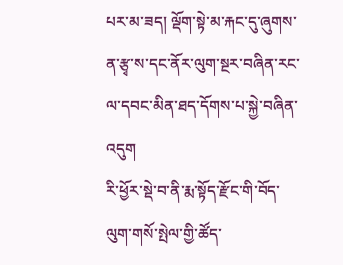པར་མ་ཟད། ལྡོག་སྟེ་མ་རྐང་དུ་ཞུགས་ན་རྩྭ་ས་དང་ནོར་ལུག་སྔར་བཞིན་རང་ལ་དབང་མིན་ཐད་དོགས་པ་སྐྱེ་བཞིན་འདུག
རི་ཕྱོར་སྡེ་བ་ནི་རྨ་སྟོད་རྫོང་གི་བོད་ལུག་གསོ་སྤེལ་གྱི་ཚོད་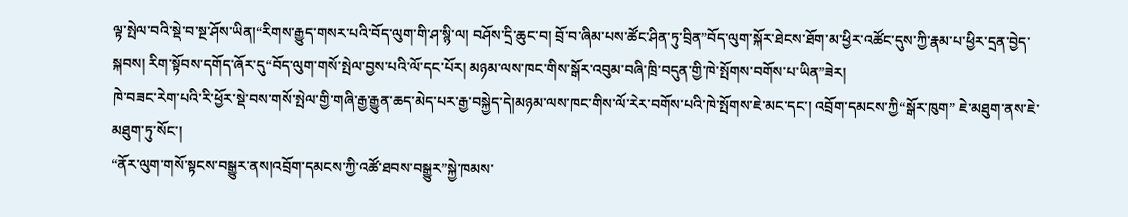ལྟ་སྤེལ་བའི་སྡེ་བ་སྔ་ཤོས་ཡིན།“རིགས་རྒྱུད་གསར་པའི་བོད་ལུག་གི་ཤ་སྙི་ལ། བཤོས་དྲི་ཆུང་བ། བྲོ་བ་ཞིམ་པས་ཚོང་ཤིན་ཏུ་བྲིན”བོད་ལུག་སྐོར་ཐེངས་ཐོག་མ་ཕྱིར་འཚོང་དུས་ཀྱི་རྣམ་པ་ཕྱིར་དྲན་བྱེད་སྐབས། རིག་སྟོབས་དགོད་ཞོར་དུ“བོད་ལུག་གསོ་སྤེལ་བྱས་པའི་ལོ་དང་པོར། མཉམ་ལས་ཁང་གིས་སྒོར་འབུམ་བཞི་ཁྲི་བདུན་གྱི་ཁེ་སྤོགས་བགོས་པ་ཡིན”ཟེར།
ཁེ་བཟང་རེག་པའི་རི་ཕྱོར་སྡེ་བས་གསོ་སྤེལ་གྱི་གཞི་རྒྱ་རྒྱུན་ཆད་མེད་པར་རྒྱ་བསྐྱེད་དེ།མཉམ་ལས་ཁང་གིས་ལོ་རེར་བགོས་པའི་ཁེ་སྤོགས་ཇེ་མང་དང་། འབྲོག་དམངས་ཀྱི“སྒོར་ཁུག” ཇེ་མཐུག་ནས་ཇེ་མཐུག་ཏུ་སོང་།
“ནོར་ལུག་གསོ་སྟངས་བསྒྱུར་ནས།འབྲོག་དམངས་ཀྱི་འཚོ་ཐབས་བསྒྱུར”སྐྱེ་ཁམས་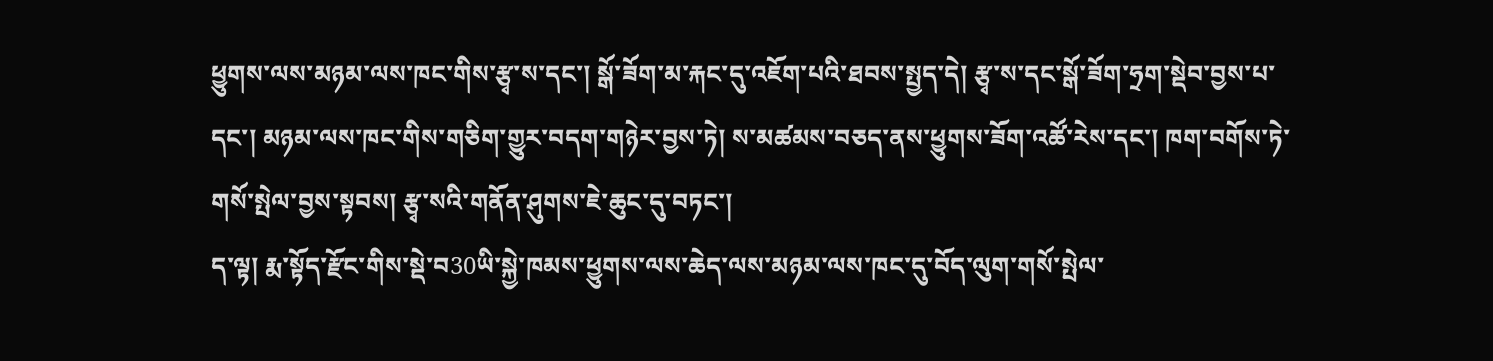ཕྱུགས་ལས་མཉམ་ལས་ཁང་གིས་རྩྭ་ས་དང་། སྒོ་ཟོག་མ་རྐང་དུ་འཇོག་པའི་ཐབས་སྤྱད་དེ། རྩྭ་ས་དང་སྒོ་ཟོག་ཧྲག་སྡེབ་བྱས་པ་དང་། མཉམ་ལས་ཁང་གིས་གཅིག་གྱུར་བདག་གཉེར་བྱས་ཏེ། ས་མཚམས་བཅད་ནས་ཕྱུགས་ཟོག་འཚོ་རེས་དང་། ཁག་བགོས་ཏེ་གསོ་སྤེལ་བྱས་སྟབས། རྩྭ་སའི་གནོན་ཤུགས་ཇེ་ཆུང་དུ་བཏང་།
ད་ལྟ། རྨ་སྟོད་རྫོང་གིས་སྡེ་བ30ཡི་སྐྱེ་ཁམས་ཕྱུགས་ལས་ཆེད་ལས་མཉམ་ལས་ཁང་དུ་བོད་ལུག་གསོ་སྤེལ་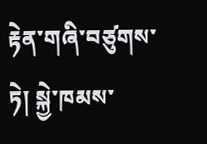རྟེན་གཞི་བཙུགས་ཏེ། སྐྱེ་ཁམས་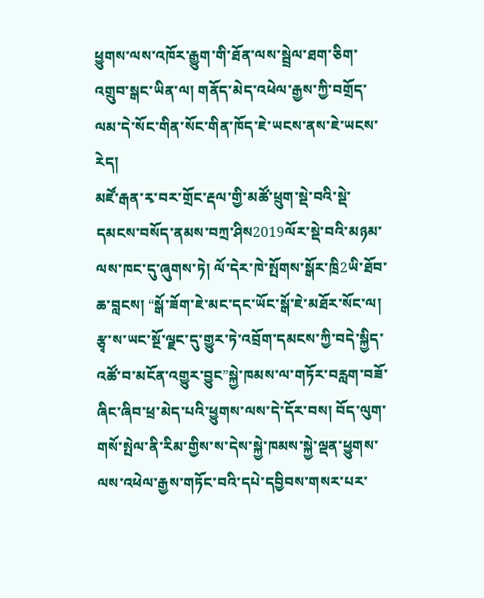ཕྱུགས་ལས་འཁོར་རྒྱུག་གི་ཐོན་ལས་སྦྲེལ་ཐག་ཅིག་འགྲུབ་སྒང་ཡིན་ལ། གནོད་མེད་འཕེལ་རྒྱས་ཀྱི་བགྲོད་ལམ་དེ་སོང་གིན་སོང་གིན་ཁོད་ཇེ་ཡངས་ནས་ཇེ་ཡངས་རེད།
མཛོ་རྒན་རྭ་བར་གྲོང་རྡལ་གྱི་མཚོ་ཕྲུག་སྡེ་བའི་སྡེ་དམངས་བསོད་ནམས་བཀྲ་ཤིས2019ལོར་སྡེ་བའི་མཉམ་ལས་ཁང་དུ་ཞུགས་ཏེ། ལོ་དེར་ཁེ་སྤོགས་སྒོར་ཁྲི2ཡི་ཐོབ་ཆ་བླངས། “སྒོ་ཟོག་ཇེ་མང་དང་ཡོང་སྒོ་ཇེ་མཐོར་སོང་ལ། རྩྭ་ས་ཡང་སྔོ་ལྗང་དུ་གྱུར་ཏེ་འབྲོག་དམངས་ཀྱི་བདེ་སྐྱིད་འཚོ་བ་མངོན་འགྱུར་བྱུང”སྐྱེ་ཁམས་ལ་གཏོར་བརླག་བཟོ་ཞིང་ཞིབ་ཕྲ་མེད་པའི་ཕྱུགས་ལས་དེ་དོར་བས། བོད་ལུག་གསོ་སྤེལ་ནི་རིམ་གྱིས་ས་དེས་སྐྱེ་ཁམས་སྐྱེ་ལྡན་ཕྱུགས་ལས་འཕེལ་རྒྱས་གཏོང་བའི་དཔེ་དབྱིབས་གསར་པར་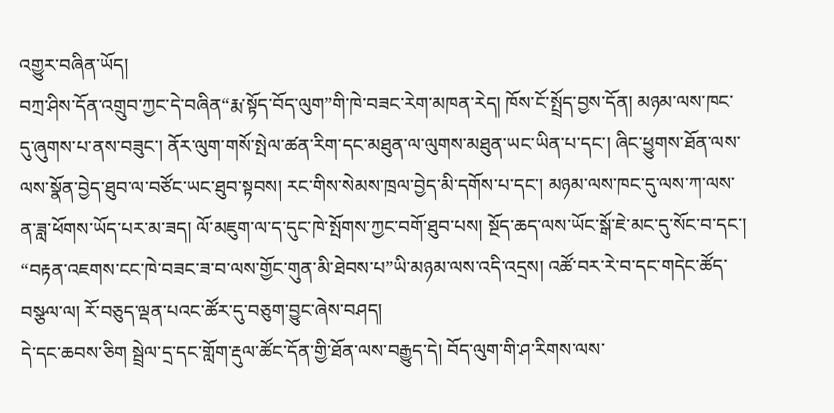འགྱུར་བཞིན་ཡོད།
བཀྲ་ཤིས་དོན་འགྲུབ་ཀྱང་དེ་བཞིན“རྨ་སྟོད་བོད་ལུག”གི་ཁེ་བཟང་རེག་མཁན་རེད། ཁོས་ངོ་སྤྲོད་བྱས་དོན། མཉམ་ལས་ཁང་དུ་ཞུགས་པ་ནས་བཟུང་། ནོར་ལུག་གསོ་སྤེལ་ཚན་རིག་དང་མཐུན་ལ་ལུགས་མཐུན་ཡང་ཡིན་པ་དང་། ཞིང་ཕྱུགས་ཐོན་ལས་ལས་སྣོན་བྱེད་ཐུབ་ལ་བཙོང་ཡང་ཐུབ་སྟབས། རང་གིས་སེམས་ཁྲལ་བྱེད་མི་དགོས་པ་དང་། མཉམ་ལས་ཁང་དུ་ལས་ཀ་ལས་ན་ཟླ་ཕོགས་ཡོད་པར་མ་ཟད། ལོ་མཇུག་ལ་ད་དུང་ཁེ་སྤོགས་ཀྱང་བགོ་ཐུབ་པས། སྔོད་ཆད་ལས་ཡོང་སྒོ་ཇེ་མང་དུ་སོང་བ་དང་། “བརྟན་འཇགས་ངང་ཁེ་བཟང་ཟ་བ་ལས་གྱོང་གུན་མི་ཐེབས་པ”ཡི་མཉམ་ལས་འདི་འདྲས། འཚོ་བར་རེ་བ་དང་གདེང་ཚོད་བསྩལ་ལ། རོ་བཅུད་ལྡན་པའང་ཚོར་དུ་བཅུག་བྱུང་ཞེས་བཤད།
དེ་དང་ཆབས་ཅིག སྦྲེལ་དྲ་དང་གློག་རྡུལ་ཚོང་དོན་གྱི་ཐོན་ལས་བརྒྱུད་དེ། བོད་ལུག་གི་ཤ་རིགས་ལས་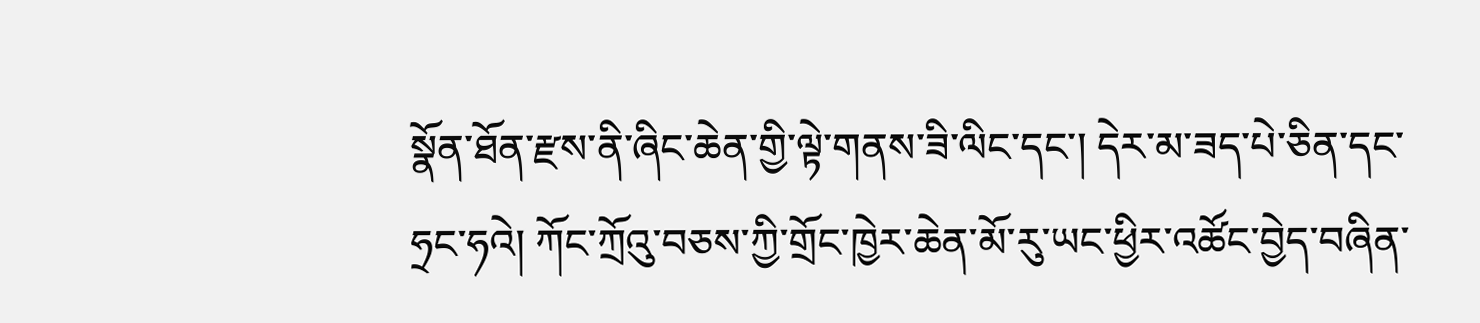སྣོན་ཐོན་རྫས་ནི་ཞིང་ཆེན་གྱི་ལྟེ་གནས་ཟི་ལིང་དང་། དེར་མ་ཟད་པེ་ཅིན་དང་ཧྲང་ཧའེ། ཀོང་ཀྲོའུ་བཅས་ཀྱི་གྲོང་ཁྱེར་ཆེན་མོ་རུ་ཡང་ཕྱིར་འཚོང་བྱེད་བཞིན་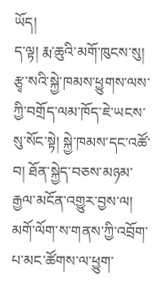ཡོད།
ད་ལྟ། རྨ་ཆུའི་མགོ་ཁུངས་སུ། རྩྭ་སའི་སྐྱེ་ཁམས་ཕྱུགས་ལས་ཀྱི་བགྲོད་ལམ་ཁོད་ཇེ་ཡངས་སུ་སོང་སྟེ། སྐྱེ་ཁམས་དང་འཚོ་བ། ཐོན་སྐྱེད་བཅས་མཉམ་རྒྱལ་མངོན་འགྱུར་བྱས་ལ། མགོ་ལོག་ས་གནས་ཀྱི་འབྲོག་པ་མང་ཚོགས་ལ་ཕྱུག་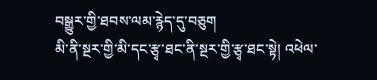བསྒྱུར་གྱི་ཐབས་ལམ་རྙེད་དུ་བཅུག
མི་ནི་སྔར་གྱི་མི་དང་རྩྭ་ཐང་ནི་སྔར་གྱི་རྩྭ་ཐང་སྟེ། འཕེལ་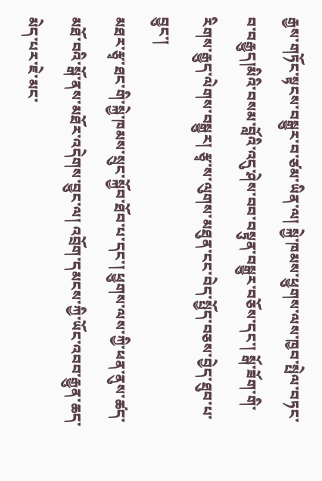རྒྱས་གཏོང་སྟངས་བསྒྱུར་བ་ཙམ་ཡིན་ལ། སྐྱེ་ཁམས་ཕྱུགས་ལས་ཁྱབ་སྤེལ་བཏང་བ་བརྒྱུད།མིའི་བསམ་བློའི་འདུ་ཤེས་བབ་བསྟུན་བསྒྱུར་བཅོས་དང་། སྒོ་ཟོག་གི་རིགས་རྒྱུད་ལེགས་བསྒྱུར། རྩྭ་ས་ལུགས་མཐུན་ངང་བེད་སྤྱོད་བཅས་བྱེད་ཐུབ་པ་བྱུང་།
མཐར་རྩྭ་ཐང་གི་སྐྱེ་ཁམས་སྲུང་སྐྱོབ་ཐོབ་པ་དང་། ཕྱུགས་ལས་ཀྱི་ཕན་ནུས་ཚད་མཐོ་བའི་སྒོ་ནས་མཐོར་འདེགས་བྱུང་ལ། འབྲོག་དམངས་ཀྱི་ཡོང་འབབ་རྒྱུན་ཆད་མེད་པར་ཇེ་མང་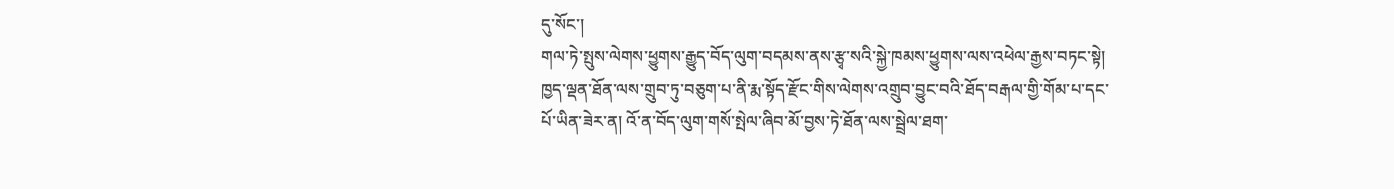དུ་སོང་།
གལ་ཏེ་སྤུས་ལེགས་ཕྱུགས་རྒྱུད་བོད་ལུག་བདམས་ནས་རྩྭ་སའི་སྐྱེ་ཁམས་ཕྱུགས་ལས་འཕེལ་རྒྱས་བཏང་སྟེ། ཁྱད་ལྡན་ཐོན་ལས་གྲུབ་ཏུ་བཅུག་པ་ནི་རྨ་སྟོད་རྫོང་གིས་ལེགས་འགྲུབ་བྱུང་བའི་ཐོད་བརྒལ་གྱི་གོམ་པ་དང་པོ་ཡིན་ཟེར་ན། འོ་ན་བོད་ལུག་གསོ་སྤེལ་ཞིབ་མོ་བྱས་ཏེ་ཐོན་ལས་སྦྲེལ་ཐག་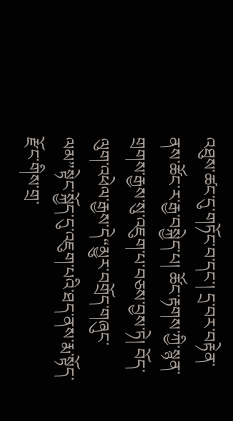འཐུས་ཚང་དུ་གཏོང་བ་དང་། དྲ་བར་བརྟེན་ནས་ཚོང་ར་རྒྱ་བསྐྱེད་པ། ཚོང་རྟགས་ཀྱི་སྙན་གྲགས་རྒྱས་སུ་འཇུག་པ་བཅས་བྱས་ཏེ། བོད་ལུག་འཕེལ་རྒྱས་དེ“མྱུར་བགྲོད་གཞུང་ལམ”སྟེང་སྐྱོད་དུ་འཇུག་པའི་ཐད་ནས་རྨ་སྟོད་རྫོང་གིས་གྲ་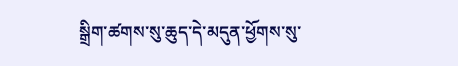སྒྲིག་ཚགས་སུ་ཆུད་དེ་མདུན་ཕྱོགས་སུ་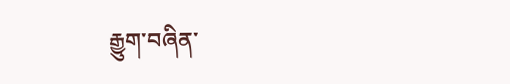རྒྱུག་བཞིན་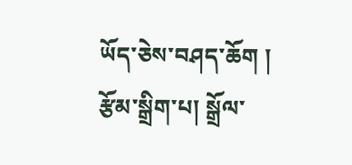ཡོད་ཅེས་བཤད་ཆོག །
རྩོམ་སྒྲིག་པ། སྒྲོལ་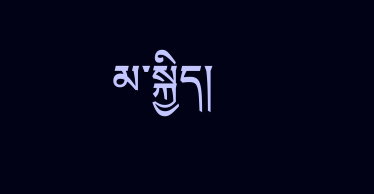མ་སྐྱིད།